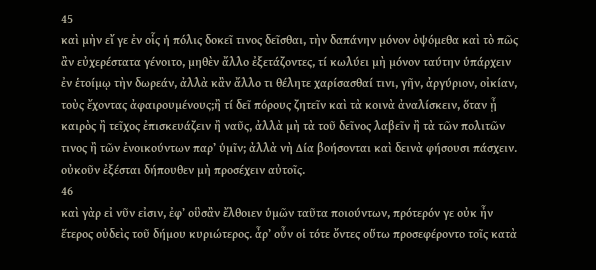45
καὶ μὴν εἴ γε ἐν οἷς ἡ πόλις δοκεῖ τινος δεῖσθαι, τὴν δαπάνην μόνον ὀψόμεθα καὶ τὸ πῶς ἂν εὐχερέστατα γένοιτο, μηθὲν ἄλλο ἐξετάζοντες, τί κωλύει μὴ μόνον ταύτην ὑπάρχειν ἐν ἑτοίμῳ τὴν δωρεάν, ἀλλὰ κἂν ἄλλο τι θέλητε χαρίσασθαί τινι, γῆν, ἀργύριον, οἰκίαν, τοὺς ἔχοντας ἀφαιρουμένους;ἢ τί δεῖ πόρους ζητεῖν καὶ τὰ κοινὰ ἀναλίσκειν, ὅταν ᾖ καιρὸς ἢ τεῖχος ἐπισκευάζειν ἢ ναῦς, ἀλλὰ μὴ τὰ τοῦ δεῖνος λαβεῖν ἢ τὰ τῶν πολιτῶν τινος ἢ τῶν ἐνοικούντων παρʼ ὑμῖν; ἀλλὰ νὴ Δία βοήσονται καὶ δεινὰ φήσουσι πάσχειν. οὐκοῦν ἐξέσται δήπουθεν μὴ προσέχειν αὐτοῖς.
46
καὶ γὰρ εἰ νῦν εἰσιν, ἐφʼ οὓσἂν ἔλθοιεν ὑμῶν ταῦτα ποιούντων, πρότερόν γε οὐκ ἦν ἕτερος οὐδεὶς τοῦ δήμου κυριώτερος. ἆρʼ οὖν οἱ τότε ὄντες οὕτω προσεφέροντο τοῖς κατὰ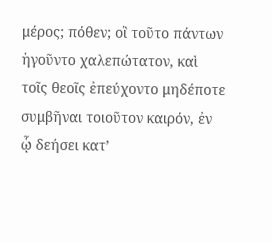μέρος; πόθεν; οἳ τοῦτο πάντων ἡγοῦντο χαλεπώτατον, καὶ τοῖς θεοῖς ἐπεύχοντο μηδέποτε συμβῆναι τοιοῦτον καιρόν, ἐν ᾧ δεήσει κατʼ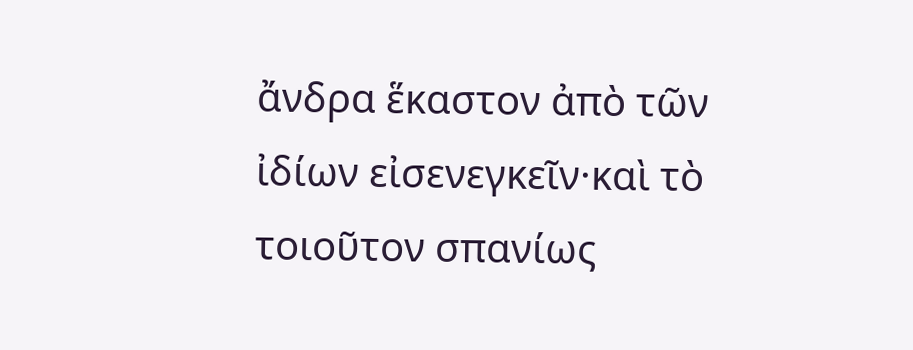ἄνδρα ἕκαστον ἀπὸ τῶν ἰδίων εἰσενεγκεῖν·καὶ τὸ τοιοῦτον σπανίως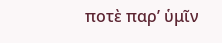ποτὲ παρʼ ὑμῖν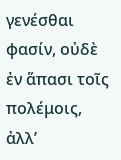γενέσθαι φασίν, οὐδὲ ἐν ἅπασι τοῖς πολέμοις, ἀλλʼ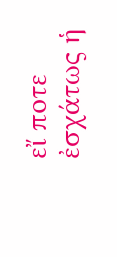εἴ ποτε ἐσχάτως ἡ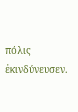πόλις ἐκινδύνευσεν.